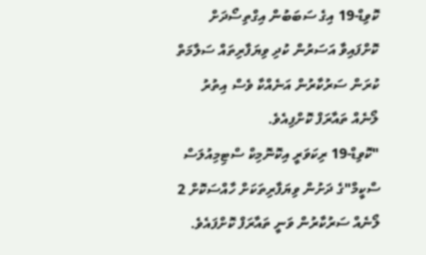ކޮވިޑް-19 އިގެ ސަބަބުން އިގްތިސޯދަށް ކޮށްފައިވާ އަސަރުން ކުދި ވިޔަފާރިތައް ސަލާމަތް ކުރަން ސަރުކާރުން އަނެއްކާ ވެސް އިތުރު ލޯނެއް ތައާރަފް ކޮށްފިއެވެ.
"ކޮވިޑް-19 ރިކަވަރީ އިކޮނޮމިކް ސްޓިމިއުލަސް ސްކީމް"ގެ ދަށުން ވިޔަފާރިތަކަށް ހާއްސަކޮށް 2 ލޯނެއް ސަރުކާރުން ވަނީ ތައާރަފް ކޮށްފައެވެ.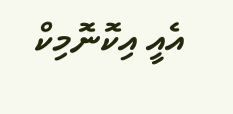އެއީ އިކޮނޮމިކް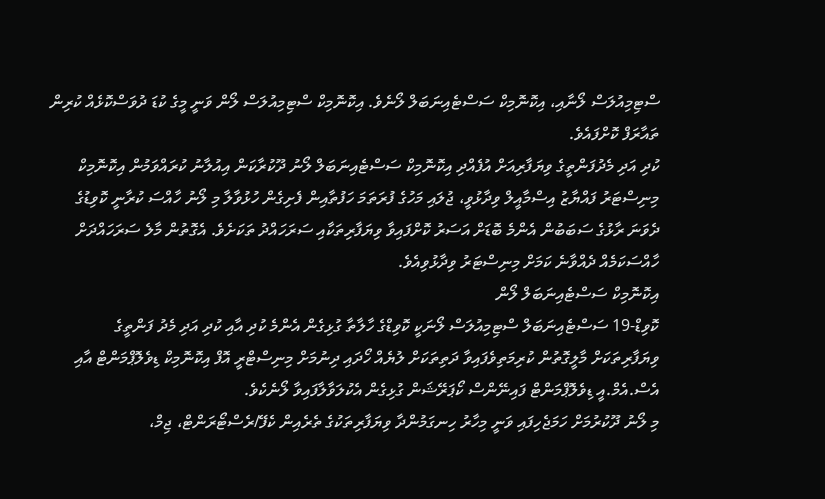ސްޓިމިއުލަސް ލޯނާއި، އިކޮނޮމިކް ސަސްޓެއިނަބަލް ލޯނެވެ. އިކޮނޮމިކް ސްޓިމިއުލަސް ލޯން ވަނީ މީގެ ކުޑަ ދުވަސްކޮޅެއް ކުރިން ތައާރަފް ކޮށްފައެވެ.
ކުދި އަދި މެދުފަންތީގެ ވިޔަފާރިއަށް އުފެއްދި އިކޮނޮމިކް ސަސްޓެއިނަބަލް ލޯނު ދޫކުރާކަން އިއުލާނު ކުރައްވަމުން އިކޮނޮމިކް މިނިސްޓަރު ފައްޔާޒު އިސްމާއީލް ވިދާޅުވީ، ޖުލައި މަހުގެ ފުރަތަމަ ހަފުތާއިން ފެށިގެން ހުޅުވާލާ މި ލޯނު ހާއްސަ ކުރާނީ ކޮވިޑުގެ ދެވަނަ ރާޅުގެ ސަބަބުން އެންމެ ބޮޑަށް އަސަރު ކޮށްފައިވާ ވިޔަފާރިތަކާއި ސަރަހައްދު ތަކަށެވެ. އެގޮތުން މާލެ ސަރަހައްދަށް ހާއްސަކަމެއް ދެއްވާނެ ކަމަށް މިނިސްޓަރު ވިދާޅުވިއެވެ.
އިކޮނޮމިކް ސަސްޓެއިނަބަލް ލޯން
ކޮވިޑް-19 ސަސްޓެއިނަބަލް ސްޓިމިއުލަސް ލޯނަކީ ކޮވިޑްގެ ހާލާތާ ގުޅިގެން އެންމެ ކުދި އާއި ކުދި އަދި މެދު ފަންތީގެ ވިޔަފާރިތަކަށް މާލީގޮތުން ކުރިމަތިވެފައިވާ ދަތިތަކަށް ލުޔެއް ހޯދައި ދިނުމަށް މިނިސްޓްރީ އޮފް އިކޮނޮމިކް ޑިވެލޮޕްމަންޓް އާއި އެސް.އެމް.އީ ޑިވެލޮޕްމަންޓް ފައިނޭންސް ކޯޕަރޭޝަން ގުޅިގެން އެކުލަވާލާފައިވާ ލޯނެކެވެ.
މި ލޯނު ދޫކުރުމަށް ހަމަޖެހިފައި ވަނީ މިހާރު ހިނގަމުންދާ ވިޔަފާރިތަކުގެ ތެރެއިން ކެފޭ/ރެސްޓޯރަންޓް، ޖިމް،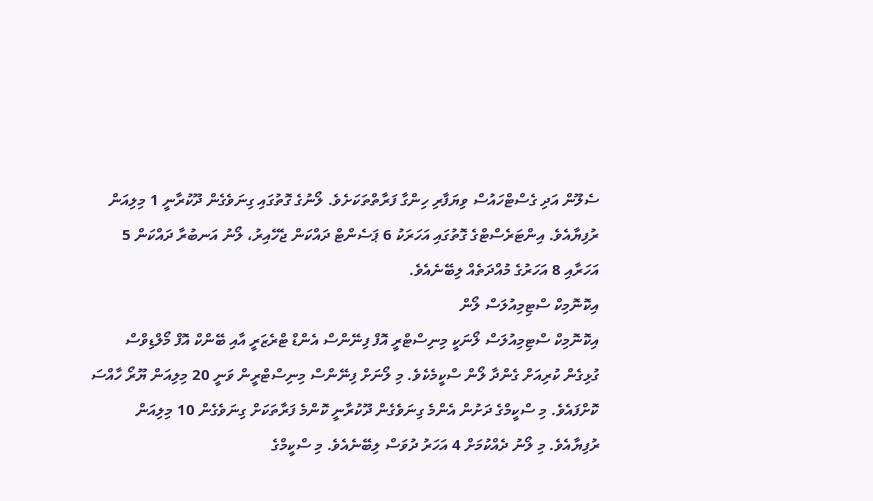ސެލޫން އަދި ގެސްޓްހައުސް ވިޔަފާރި ހިންގާ ފަރާތްތަކަށެވެ. ލޯނުގެ ގޮތުގައި ގިނަވެގެން ދޫކުރާނީ 1 މިލިއަން ރުފިޔާއެވެ. އިންޓަރެސްޓްގެ ގޮތުގައި އަހަރަކު 6 ޕަސެންޓް ދައްކަން ޖެހޭއިރު، ލޯނު އަނބުރާ ދައްކަން 5 އަހަރާއި 8 އަހަރުގެ މުއްދަތެއް ލިބޭނެއެވެ.
އިކޮނޮމިކް ސްޓިމިއުލަސް ލޯން
އިކޮނޮމިކް ސްޓިމިއުލަސް ލޯނަކީ މިނިސްޓްރީ އޮފް ފިނޭންސް އެންޑް ޓްރެޒަރީ އާއި ބޭންކް އޮފް މޯލްޑިވްސް ގުޅިގެން ކުރިއަށް ގެންދާ ލޯން ސްކީމެކެވެ. މި ލޯނަށް ފިނޭންސް މިނިސްޓްރީން ވަނީ 20 މިލިއަން ޔޫރޯ ހާއްސަ ކޮށްފައެވެ. މި ސްކީމްގެ ދަށުން އެންމެ ގިނަވެގެން ދޫކުރާނީ ކޮންމެ ފަރާތަކަށް ގިނަވެގެން 10 މިލިއަން ރުފިޔާއެވެ. މި ލޯނު ދެއްކުމަށް 4 އަހަރު ދުވަސް ލިބޭނެއެވެ. މި ސްކީމްގެ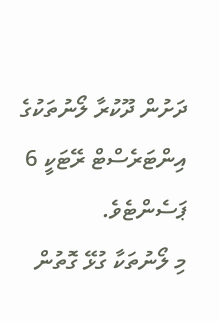ދަށުން ދޫކުރާ ލޯނުތަކުގެ އިންޓަރެސްޓް ރޭޓަކީ 6 ޕަސެންޓެވެ.
މި ލޯނުތަކާ ގުޅޭ ގޮތުން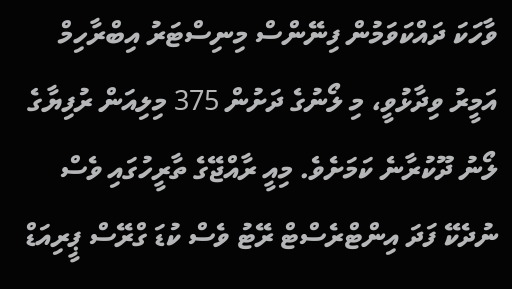ވާހަކަ ދައްކަވަމުން ފިނޭންސް މިނިސްޓަރު އިބްރާހިމް އަމީރު ވިދާޅުވީ، މި ލޯނުގެ ދަށުން 375 މިލިއަން ރުފިޔާގެ ލޯނު ދޫކުރާނެ ކަމަށެވެ. މިއީ ރާއްޖޭގެ ތާރީހުގައި ވެސް ނުދެކޭ ފަދަ އިންޓްރެސްޓް ރޭޓު ވެސް ކުޑަ ގްރޭސް ޕީރިއަޑް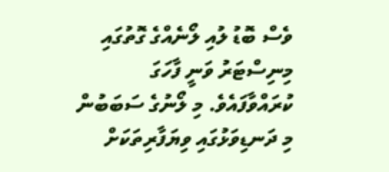ވެސް ބޮޑު ލުއި ލޯނެއްގެ ގޮތުގައި މިނިސްޓަރު ވަނީ ފާހަގަ ކުރައްވާފައެވެ. މި ލޯނުގެ ސަބަބުން މި ދަނޑިވަޅުގައި ވިޔަފާރިތަކަށް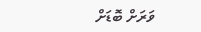ވަރަށް ބޮޑަށް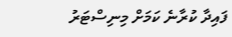ފައިދާ ކުރާނެ ކަމަށް މިނިސްޓަރު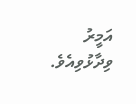އަމީރު ވިދާޅުވިއެވެ.